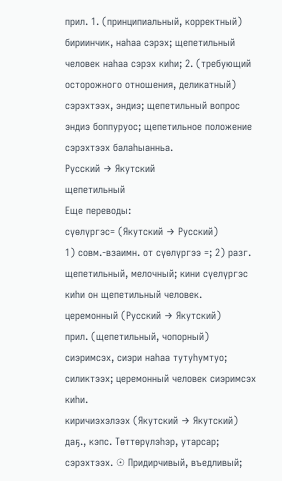прил. 1. (принципиальный, корректный) бириинчик, наһаа сэрэх; щепетильный человек наһаа сэрэх киһи; 2. (требующий осторожного отношения, деликатный) сэрэхтээх, эндиэ; щепетильный вопрос эндиэ боппуруос; щепетильное положение сэрэхтээх балаһыанньа.
Русский → Якутский
щепетильный
Еще переводы:
сүөлүргэс= (Якутский → Русский)
1) совм.-взаимн. от сүөлүргээ =; 2) разг. щепетильный, мелочный; кини сүелүргэс киһи он щепетильный человек.
церемонный (Русский → Якутский)
прил. (щепетильный, чопорный) сиэримсэх, сиэри наһаа тутуһумтуо; силиктээх; церемонный человек сиэримсэх киһи.
киричиэхэлээх (Якутский → Якутский)
даҕ., кэпс. Төттөрүлэһэр, утарсар; сэрэхтээх. ☉ Придирчивый, въедливый;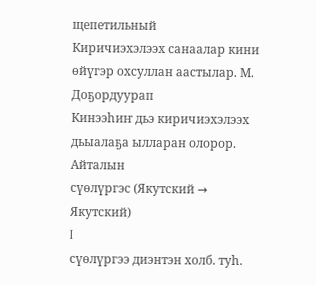щепетильный
Киричиэхэлээх санаалар кини өйүгэр охсуллан аастылар. М. Доҕордуурап
Кинээһиҥ дьэ киричиэхэлээх дьыалаҕа ылларан олорор. Айталын
сүөлүргэс (Якутский → Якутский)
I
сүөлүргээ диэнтэн холб. туһ.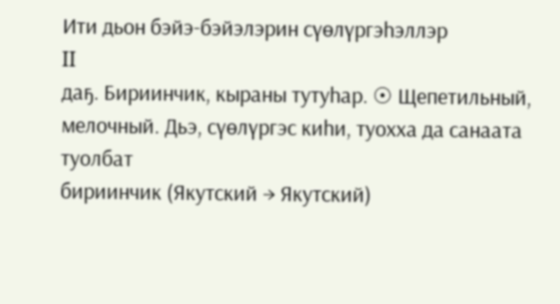Ити дьон бэйэ-бэйэлэрин сүөлүргэһэллэр
II
даҕ. Бириинчик, кыраны тутуһар. ☉ Щепетильный, мелочный. Дьэ, сүөлүргэс киһи, туохха да санаата туолбат
бириинчик (Якутский → Якутский)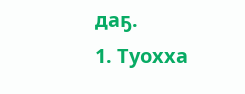даҕ.
1. Туохха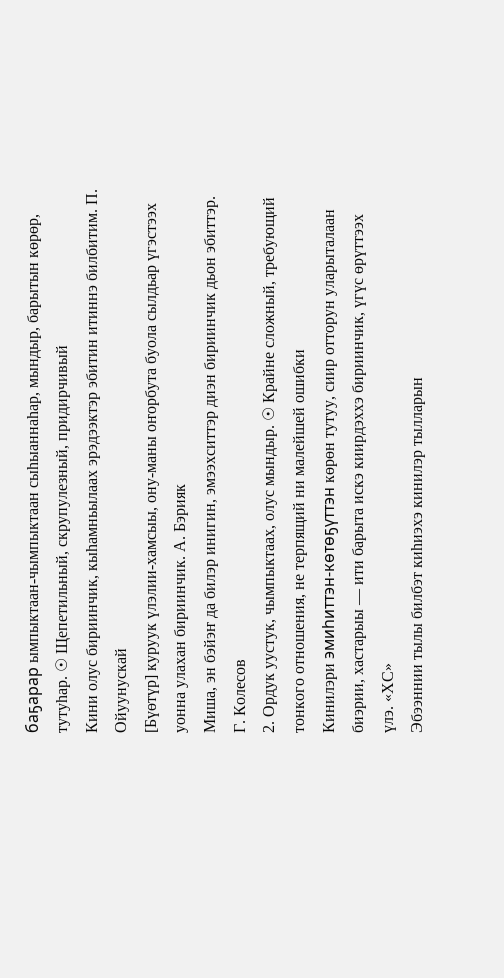баҕарар ымпыктаан-чымпыктаан сыһыаннаһар, мындыр, барытын көрөр, тутуһар. ☉ Щепетильный, скрупулезный, придирчивый
Кини олус бириинчик, кыһамньылаах эрэдээктэр эбитин итиннэ билбитим. П. Ойуунускай
[Бүөтүр] куруук үлэлии-хамсыы, ону-маны оҥорбута буола сылдьар үгэстээх уонна улахан бириинчик. А. Бэрияк
Миша, эн бэйэҥ да билэр инигин, эмээхситтэр диэн бириинчик дьон эбиттэр. Г. Колесов
2. Ордук уустук, чымпыктаах, олус мындыр. ☉ Крайне сложный, требующий тонкого отношения, не терпящий ни малейшей ошибки
Кинилэри эмиһиттэн-көтөҕүттэн көрөн тутуу, сиир отторун уларыталаан биэрии, хастарыы — ити барыта искэ киирдэххэ бириинчик, үгүс өрүттээх үлэ. «ХС»
Эбээннии тылы билбэт киһиэхэ кинилэр тылларын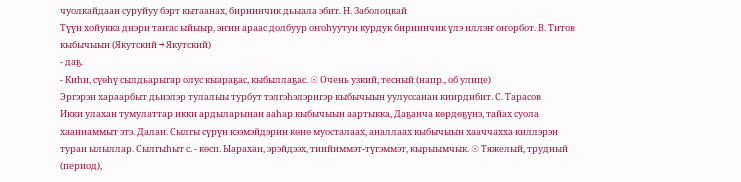чуолкайдаан суруйуу бэрт кытаанах, бириинчик дьыала эбит. Н. Заболоцкай
Түүн хойукка диэри таҥас ыйыыр, эҥин араас долбуур оҥоһуутун курдук бириинчик үлэ иллэҥ оҥорбот. В. Титов
кыбычыын (Якутский → Якутский)
- даҕ.
- Киһи, сүөһү сылдьарыгар олус кыараҕас, кыбыллаҕас. ☉ Очень узкий, тесный (напр., об улице)
Эргэрэн хараарбыт дьиэлэр тулалыы турбут тэлгэһэлэригэр кыбычыын уулуссанан киирдибит. С. Тарасов
Икки улахан тумулаттар икки ардыларынан ааһар кыбычыын аартыкка, Даҕанча көрдөҕүнэ, тайах суола хааннаммыт этэ. Далан. Сылгы сүрүн кээмэйдэрин көнө муосталаах, аналлаах кыбычыын хааччахха киллэрэн туран ылыллар. Сылгыһыт с. - көсп. Ыарахан, эрэйдээх, тиийиммэт-түгэммэт, кырыымчык. ☉ Тяжелый, трудный (период),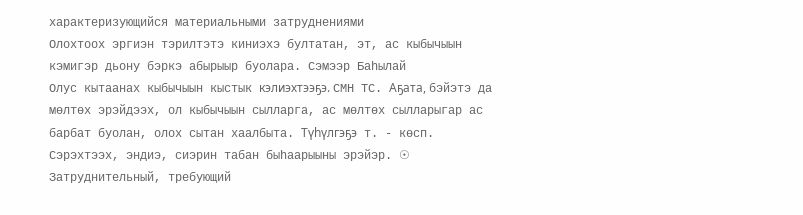характеризующийся материальными затруднениями
Олохтоох эргиэн тэрилтэтэ киниэхэ бултатан, эт, ас кыбычыын кэмигэр дьону бэркэ абырыыр буолара. Сэмээр Баһылай
Олус кытаанах кыбычыын кыстык кэлиэхтээҕэ. СМН ТС. Аҕата, бэйэтэ да мөлтөх эрэйдээх, ол кыбычыын сылларга, ас мөлтөх сылларыгар ас барбат буолан, олох сытан хаалбыта. Түһүлгэҕэ т. - көсп. Сэрэхтээх, эндиэ, сиэрин табан быһаарыыны эрэйэр. ☉ Затруднительный, требующий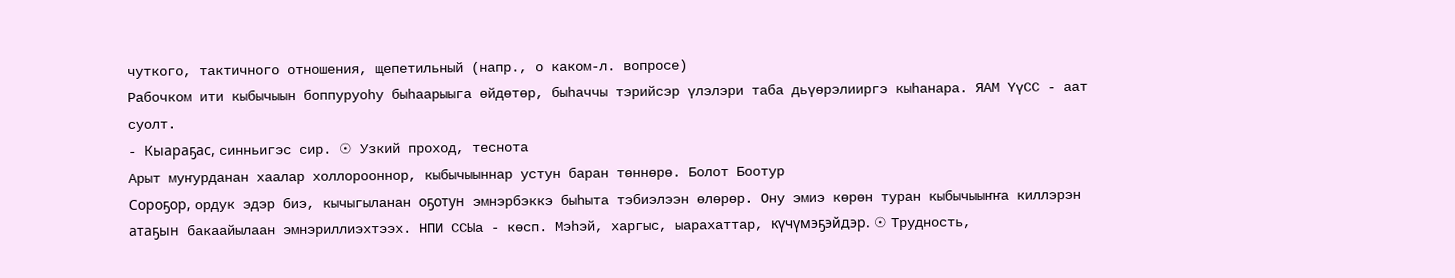чуткого, тактичного отношения, щепетильный (напр., о каком-л. вопросе)
Рабочком ити кыбычыын боппуруоһу быһаарыыга өйдөтөр, быһаччы тэрийсэр үлэлэри таба дьүөрэлииргэ кыһанара. ЯАМ ҮүСС - аат суолт.
- Кыараҕас, синньигэс сир. ☉ Узкий проход, теснота
Арыт муҥурданан хаалар холлорооннор, кыбычыыннар устун баран төннөрө. Болот Боотур
Сороҕор, ордук эдэр биэ, кычыгыланан оҕотун эмнэрбэккэ быһыта тэбиэлээн өлөрөр. Ону эмиэ көрөн туран кыбычыыҥҥа киллэрэн атаҕын бакаайылаан эмнэриллиэхтээх. НПИ ССЫа - көсп. Мэһэй, харгыс, ыарахаттар, күчүмэҕэйдэр. ☉ Трудность,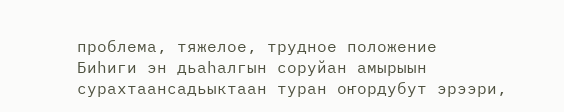проблема, тяжелое, трудное положение
Биһиги эн дьаһалгын соруйан амырыын сурахтаансадьыктаан туран оҥордубут эрээри,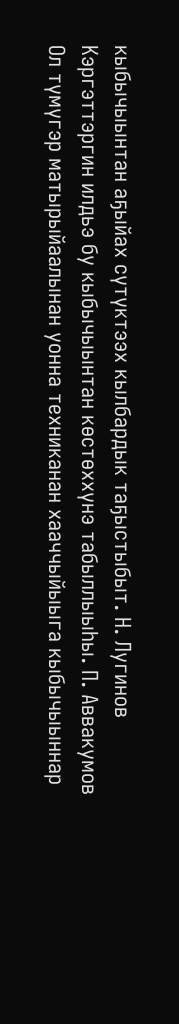кыбычыынтан аҕыйах сүтүктээх кылбардык таҕыстыбыт. Н. Лугинов
Кэргэттэргин илдьэ бу кыбычыынтан көстөххүнэ табыллыыһы. П. Аввакумов
Ол түмүгэр матырыйаалынан уонна техниканан хааччыйыыга кыбычыыннар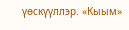үөскүүллэр. «Кыым»